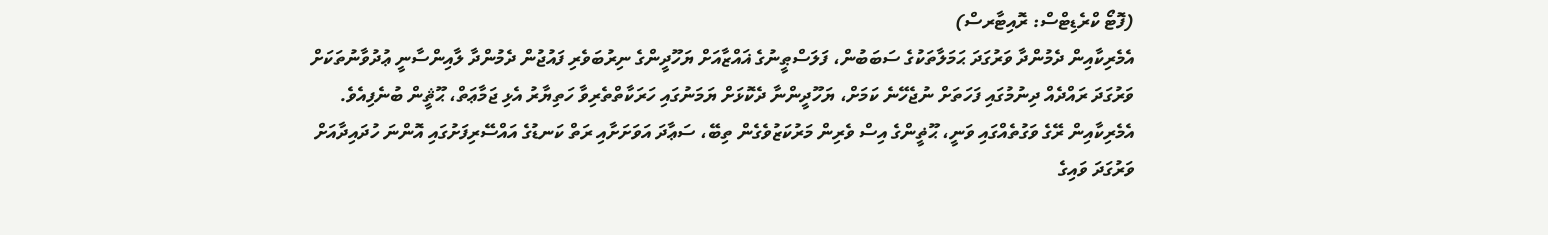(ފޮޓޯ ކްރެޑިޓްސް: ރޮއިޓާރސް)
އެމެރިކާއިން ދެމުންދާ ވަރުގަދަ ޙަމަލާތަކުގެ ސަބަބުން، ފަލަސްޠީނުގެ ޣައްޒާއަށް ޔަހޫދީންގެ ނިރުބަވެރި ފައުޖުން ދެމުންދާ ލާއިންސާނީ ޢުދުވާނުތަކަށް ވަރުގަދަ ރައްދެއް ދިނުމުގައި ފަހަތަށް ނުޖެހޭނެ ކަމަށް، ޔަހޫދީންނާ ދެކޮޅަށް ޔަމަނުގައި ހަރަކާތްތެރިވާ ހަތިޔާރު އެޅި ޖަމާޢަތް، ޙޫޘީން ބުނެފިއެވެ. އެމެރިކާއިން ރޭގެ ވަގުތެއްގައި ވަނީ، ޙޫޡީންގެ އިސް ވެރިން މަރުކަޒުވެގެން ތިބޭ، ސަޢާދަ އަވަށަށާއި ރަތް ކަނޑުގެ އައްސޭރިފަށުގައި އޮންނަ ހުދައިދާއަށް ވަރުގަދަ ވައިގެ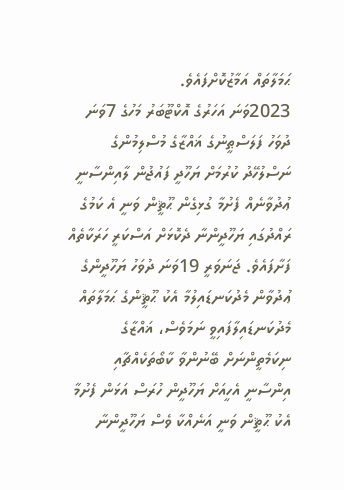ޙަމަލާތައް އަމާޒުކޮށްފައެވެ.
2023ވަނަ އަހަރުގެ އޮކްޓޫބަރު މަހުގެ 7ވަނަ ދުވަހު ފަލަސްޠީނުގެ ޣައްޒާގެ މުސްލިމުންގެ ނަސްލުހޭދު ކުރުމަށް ޔަހޫދީ ފައުޖުން ލާއިންސާނީ ޢުދުވާނެއް ފެށުމާ ގުޅިގެން ޙޫޘީން ވަނީ އެ ކަމުގެ ރައްދުގައި ޔަހޫދީންނާ ދެކޮޅަށް އަސްކަރީ ހަރަކާތެއް ފަށާފައެވެ. ޖަނަވަރީ 19ވަނަ ދުވަހު ޔަހޫދީންގެ ޢުދުވާން މެދުކަނޑައިލުމާ އެކު ޙޫޘީންގެ ޙަމަލާތައް މެދުކަނޑައިލާފައިވީ ނަމަވެސް، ޣައްޒާގެ ނިކަމެތީންނަށް ބޭނުންވާ ކާބޯތަކެއްޗާއި އިންސާނީ އެހީއަށް ޔަހޫދީން ހުރަސް އަޅަން ފެށުމާ އެކު ޙޫޘީން ވަނީ އަނެއްކާ ވެސް ޔަހޫދީންނާ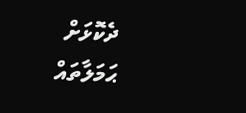ދެކޮޅަށް ޙަމަލާތައް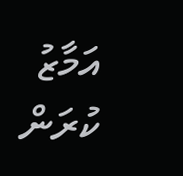އަމާޒު ކުރަން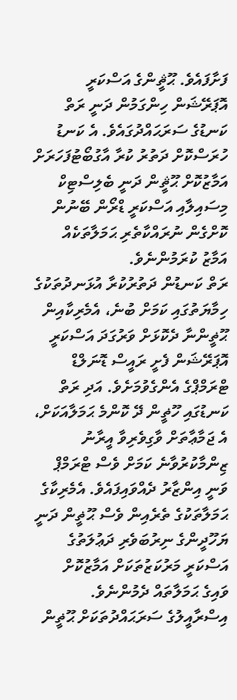ފަށާފައެވެ. ޙޫޘީންގެ އަސްކަރީ އޮޕަރޭޝަން ހިންގަމުން ދަނީ ރަތް ކަނޑުގެ ސަރަޙައްދުގައެވެ. އެ ކަނޑު ހުރަސްކޮށް ދަތުރު ކުރާ އާގުބޯޓުފަހަރަށް އަމާޒުކޮށް ޙޫޘީން ދަނީ ބެލިސްޓިކް މިސައިލާއި އަސްކަރީ ޑްރޯން ބޭނުން ކޮށްގެން ނުރައްކާތެރި ޙަމަލާތަކެއް އަމާޒު ކުރަމުންނެވެ.
ރަތް ކަނޑުން ދަތުރުކުރާ އުޅަނދުތަކުގެ ހިމާޔަތުގައި ކަމަށް ބުނެ، އެމެރިކާއިން ޙޫޡީންނާ ދެކޮޅަށް ވަރުގަދަ އަސްކަރީ އޮޕަރޭޝަން ފެށީ ރައީސް ޑޮނަލްޑް ޓްރަމްޕްގެ އެންގެވުމަށެވެ. އަދި ރަތް ކަނޑުގައި ހޫޡީން ދޭ ކޮންމެ ޙަމަލާއަކަށް، އެ ޖަމާޢާތަށް ވާގިވެރިވާ އީރާނު ޒިންމާކުރުވާނެ ކަމަށް ވެސް ޓްރަމްޕް ވަނީ އިންޒާރު ދެއްވައިފައެވެ. އެމެރިކާގެ ޙަމަލާތަކުގެ ތެރެއިން ވެސް ޙޫޡީން ދަނީ ޔަހޫދީންގެ ނިރުބަވެރި ދަޢުލަތުގެ އަސްކަރީ މަރުކަޒުތަކަށް އަމާޒުކޮށް ވައިގެ ޙަމަލާތައް ދެމުންނެވެ. އިސްރާއީލުގެ ސަރަޙައްދުތަކަށް ޙޫޡީން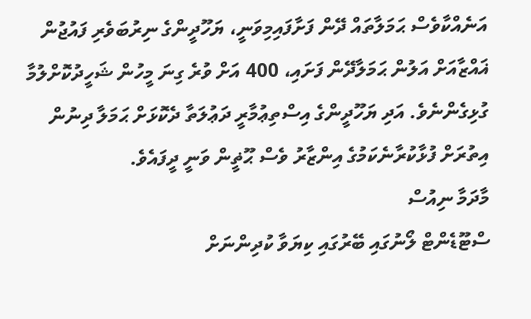އަނެއްކާވެސް ޙަމަލާތައް ދޭން ފަށާފައިމިވަނީ، ޔަހޫދީންގެ ނިރުބަވެރި ފައުޖުން ޣައްޒާއަށް އަލުން ޙަމަލާދޭން ފަށައި، 400 އަށް ވުރެ ގިނަ މީހުން ޝަހީދުކޮށްލުމާ ގުޅިގެންނެވެ. އަދި ޔަހޫދީންގެ އިސްތިޢުމާރީ ދަޢުލަތާ ދެކޮޅަށް ޙަމަލާ ދިނުން އިތުރަށް ފުޅާކުރާނެކަމުގެ އިންޒާރު ވެސް ޙޫޡީން ވަނީ ދީފައެވެ.
މާދަމާ ނިއުސް
ސްޓޫޑެންޓް ލޯނުގައި ބޭރުގައި ކިޔަވާ ކުދިންނަށް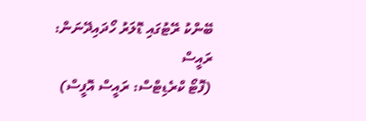ބޭންކު ރޭޓުގައި ޑޮލަރު ހޯދައިދޭނަން: ރައީސް
(ފޮޓޯ ކްރެޑިޓްސް: ރައީސް އޮފީސް)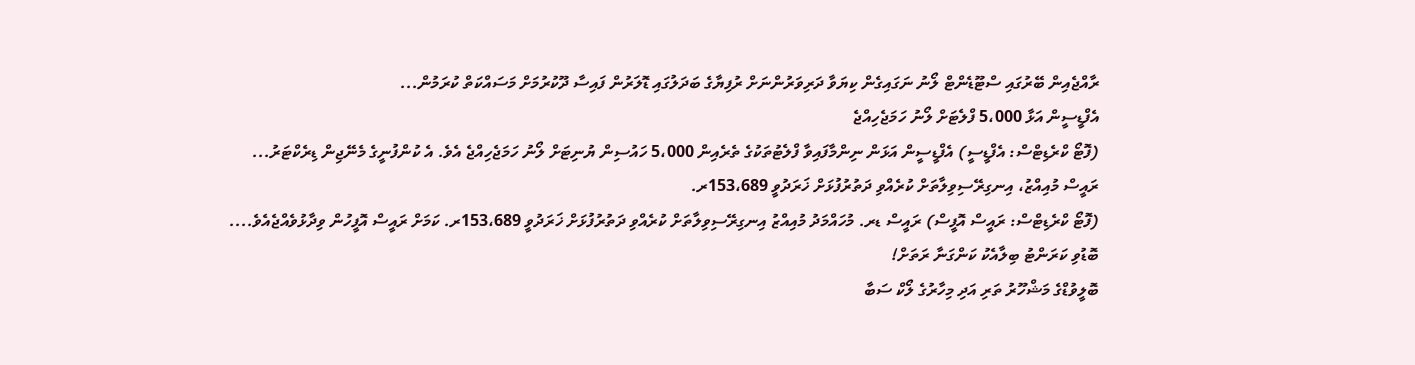ރާއްޖެއިން ބޭރުގައި ސްޓޫޑެންޓް ލޯނު ނަގައިގެން ކިޔަވާ ދަރިވަރުންނަށް ރުފިޔާގެ ބަދަލުގައި ޑޮލަރުން ފައިސާ ދޫކުރުމަށް މަސައްކަތް ކުރަމުން...
އެފްޑީސީން އަޅާ 5،000 ފްލެޓަށް ލޯނު ހަމަޖެހިއްޖެ
(ފޮޓޯ ކްރެޑިޓްސް: އެފްޑީސީ) އެފްޑީސީން އަޅަން ނިންމާފައިވާ ފްލެޓުތަކުގެ ތެރެއިން 5،000 ހައުސިން ޔުނިޓަށް ލޯނު ހަމަޖެހިއްޖެ އެވެ. އެ ކުންފުނީގެ މެނޭޖިން ޑިރެކްޓަރު...
ރައީސް މުއިއްޒު، އިނގިރޭސިވިލާތަށް ކުރެއްވި ދަތުރުފުޅަށް ޚަރަދުވީ 153،689ރ.
(ފޮޓޯ ކްރެޑިޓްސް: ރައީސް އޮފީސް) ރައީސް ޑރ. މުހައްމަދު މުއިއްޒު އިނގިރޭސިވިލާތަށް ކުރެއްވި ދަތުރުފުޅަށް ޚަރަދުވީ 153،689ރ. ކަމަށް ރައީސް އޮފީހުން ވިދާޅުވެއްޖެއެވެ....
ބޮޑުވި ކަރަންޓު ބިލާއެކު ކަންގަނާ ރަތަށް!
ބޮލީވުޑްގެ މަޝްހޫރު ތަރި އަދި މިހާރުގެ ލޯކް ސަބާ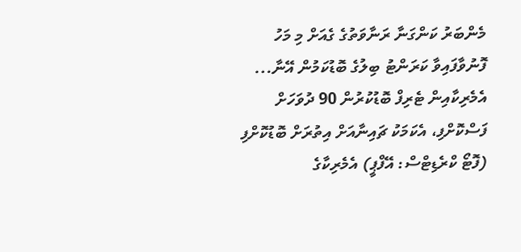މެންބަރު ކަންގަނާ ރަނާވަތުގެ ގެއަށް މި މަހު ފޮނުވާފައިވާ ކަރަންޓު ބިލުގެ ބޮޑުކަމުން އޭނާ...
އެމެރިކާއިން ޓެރިފް ބޮޑުކުރުން 90 ދުވަހަށް ފަސްކޮށްފި، އެކަމަކު ޗައިނާއަށް އިތުރަށް ބޮޑުކޮށްފި
(ފޮޓޯ ކްރެޑިޓްސް: އޭފްޕީ) އެމެރިކާގެ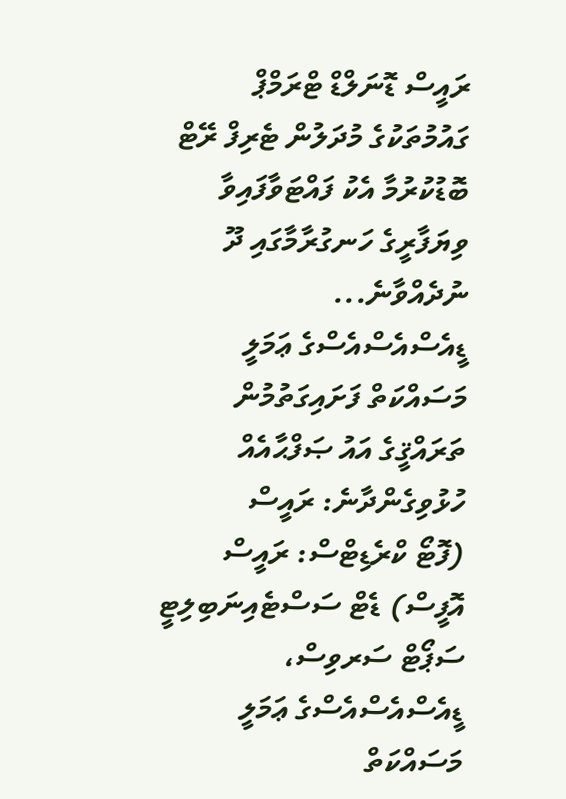ރައީސް ޑޮނަލްޑް ޓްރަމްޕް ގައުމުތަކުގެ މުދަލުން ޓެރިފް ރޭޓް ބޮޑުކުރުމާ އެކު ފައްޓަވާފައިވާ ވިޔަފާރީގެ ހަނގުރާމާގައި ދޫ ނުދެއްވާނެ...
ޑީއެސްއެސްއެސްގެ ޢަމަލީ މަސައްކަތް ފަށައިގަތުމުން ތަރައްޤީގެ އައު ޞަފްޙާއެއް ހުޅުވިގެންދާނެ: ރައީސް
(ފޮޓޯ ކްރެޑިޓްސް: ރައީސް އޮފީސް) ޑެޓް ސަސްޓެއިނަބިލިޓީ ސަޕޯޓް ސަރވިސް، ޑީއެސްއެސްއެސްގެ ޢަމަލީ މަސައްކަތް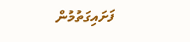ފަށައިގަތުމުން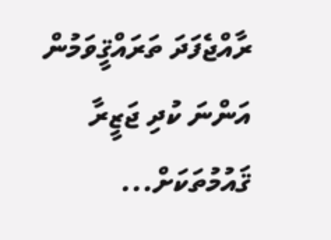ރާއްޖެފަދަ ތަރައްޤީވަމުން އަންނަ ކުދި ޖަޒީރާ ޤައުމުތަކަށް...